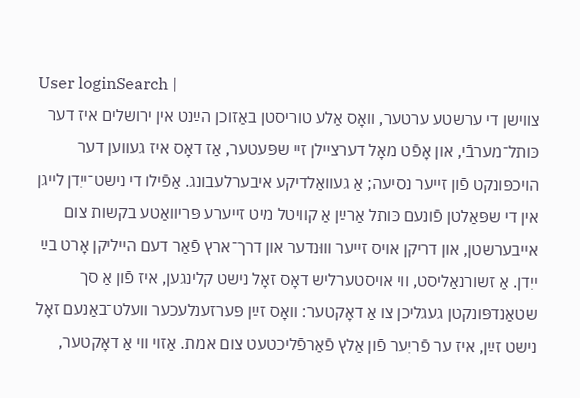User loginSearch |
צווישן די ערשטע ערטער, וואָס אַלע טוריסטן באַזוכן הײַנט אין ירושלים איז דער כּותל־מערבֿי, און אָפֿט מאָל דערציילן זיי שפּעטער, אַז דאָס איז געווען דער הויכפּונקט פֿון זייער נסיעה; אַ געוואַלדיקע איבערלעבונג. אַפֿילו די נישט־ייִדן לייגן אין די שפּאַלטן פֿונעם כּותל אַרײַן אַ קוויטל מיט זייערע פּריוואַטע בקשות צום אייבערשטן, און דריקן אויס זייער וווּנדער און דרך־ארץ פֿאַר דעם הייליקן אָרט בײַ ייִדן. אַ זשורנאַליסט, ווי אויסטערליש דאָס זאָל נישט קלינגען, איז פֿון אַ סך שטאַנדפּונקטן געגליכן צו אַ דאָקטער: וואָס זײַן פּערזענלעכער וועלט־באַנעם זאָל נישט זײַן, איז ער פֿריִער פֿון אַלץ פֿאַרפֿליכטעט צום אמת. אַזוי ווי אַ דאָקטער,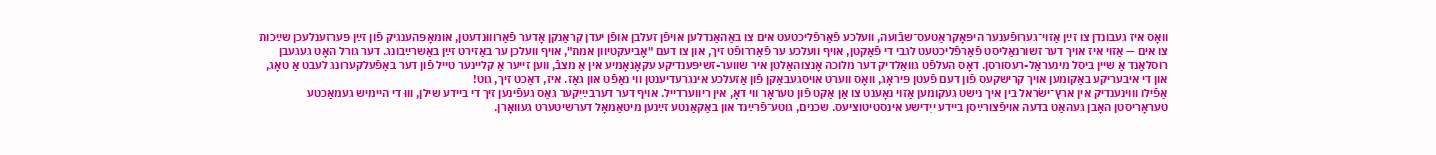וואָס איז געבונדן צו זײַן אַזוי־גערופֿענער היפּאָקראַטעס־שבֿועה, וועלכע פֿאַרפֿליכטעט אים צו באַהאַנדלען אויפֿן זעלבן אופֿן יעדן קראַנקן אָדער פֿאַרוווּנדעטן, אומאָפּהענגיק פֿון זײַן פּערזענלעכן שײַכות צו אים — אַזוי איז אויך דער זשורנאַליסט פֿאַרפֿליכטעט לגבי די פֿאַקטן, אויף וועלכע ער פֿאַררופֿט זיך, און צו דעם "אָביעקטיוון אמת", אויף וועלכן ער באַזירט זײַן באַשרײַבונג. דער גורל האָט געגעבן רוסלאַנד אַ שיין ביסל מינעראַל-רעסורסן. דאָס העלפֿט גוואַלדיק דער מלוכה אָנצוהאַלטן איר שווער-זשיפּענדיקע עקאָנאָמיע אין אַ מצבֿ, ווען זייער אַ קליינער טייל פֿון דער באַפֿעלקערונג לעבט אַ טאָג, און די איבעריקע באַקומען אויך קרישקעס פֿון דעם פֿעטן פּיראָג, וואָס ווערט אויסגעבאַקן פֿון אַזעלכע אינגרעדיענטן ווי נאַפֿט און גאַז. איז, דאַכט זיך, גוט!
אַפֿילו וווינענדיק אין ארץ־ישׂראל בין איך נישט געקומען אַזוי נאָענט צו אַן אַקט פֿון טעראָר ווי דאָ, אין ריווערדייל. אויף דער דערבײַיִקער גאַס געפֿינען זיך די ביידע שילן, וווּ די היימיש געמאַכטע טעראָריסטן האָבן געהאַט בדעה אויפֿצורײַסן ביידע ייִדישע אינסטיטוציעס. שכנים, גוטע־פֿרײַנד און באַקאַנטע זײַנען מיטאַמאָל דערשיטערט געוואָרן.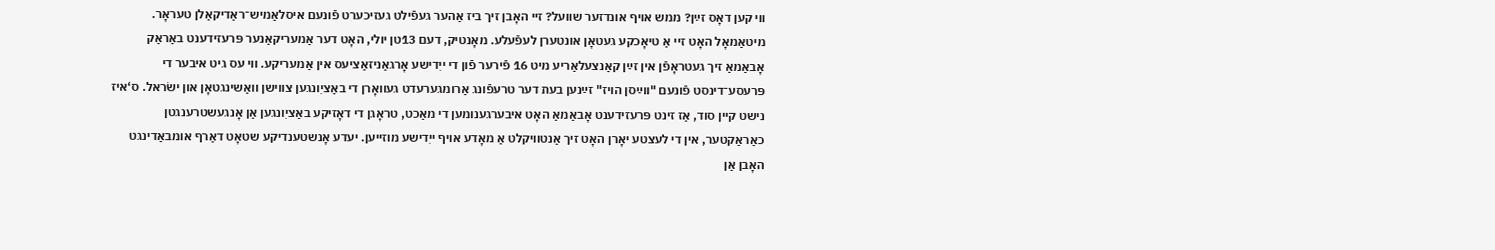ווי קען דאָס זײַן? ממש אויף אונדזער שוועל? זיי האָבן זיך ביז אַהער געפֿילט געזיכערט פֿונעם איסלאַמיש־ראַדיקאַלן טעראָר. מיטאַמאָל האָט זיי אַ טיאָכקע געטאָן אונטערן לעפֿעלע. מאָנטיק, דעם 13טן יולי, האָט דער אַמעריקאַנער פּרעזידענט באַראַק אָבאַמאַ זיך געטראָפֿן אין זײַן קאַנצעלאַריע מיט 16 פֿירער פֿון די ייִדישע אָרגאַניזאַציעס אין אַמעריקע. ווי עס גיט איבער די פּרעסע־דינסט פֿונעם "ווײַסן הויז" זײַנען בעת דער טרעפֿונג אַרומגערעדט געוואָרן די באַציִונגען צווישן וואַשינגטאָן און ישׂראל. ס‘איז נישט קיין סוד, אַז זינט פּרעזידענט אָבאַמאַ האָט איבערגענומען די מאַכט, טראָגן די דאָזיקע באַציִונגען אַן אָנגעשטרענגטן כאַראַקטער, אין די לעצטע יאָרן האָט זיך אַנטוויקלט אַ מאָדע אויף ייִדישע מוזייען. יעדע אָנשטענדיקע שטאָט דאַרף אומבאַדינגט האָבן אַן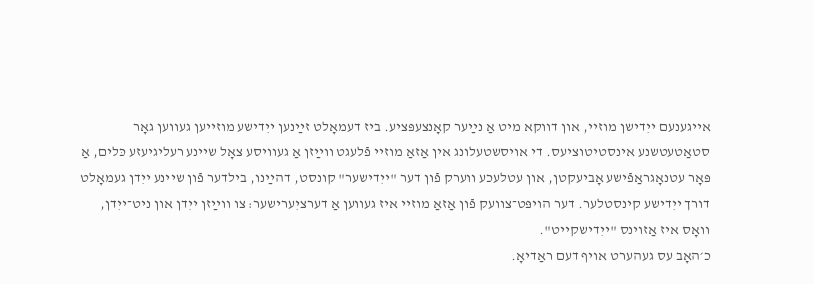אייגענעם ייִדישן מוזיי, און דווקא מיט אַ נײַער קאָנצעפּציע. ביז דעמאָלט זײַנען ייִדישע מוזייען געווען גאָר סטאַטעטשנע אינסטיטוציעס. די אויסשטעלונג אין אַזאַ מוזיי פֿלעגט ווײַזן אַ געוויסע צאָל שיינע רעליגיעזע כּלים, אַ פּאָר עטנאָגראַפֿישע אָביעקטן, און עטלעכע ווערק פֿון דער "ייִדישער" קונסט, דהײַנו, בילדער פֿון שיינע ייִדן געמאָלט דורך ייִדישע קינסטלער. דער הויפּט־צוועק פֿון אַזאַ מוזיי איז געווען אַ דערציִערישער׃ צו ווײַזן ייִדן און ניט־ייִדן, וואָס איז אַזוינס "ייִדישקייט".
כ׳האָב עס געהערט אויף דעם ראַדיאָ.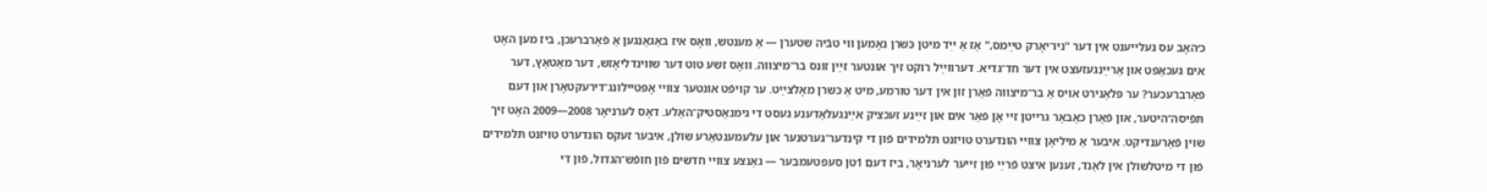כ׳האָב עס געלייענט אין דער "ניו־יאָרק טײַמס," אַז אַ ייִד מיטן כּשרן נאָמען ווי טבֿיה שטערן — אַ מענטש, וואָס איז באַגאַנגען אַ פֿאַרברעכן, ביז מען האָט אים געכאַפּט און אַרײַנגעזעצט אין דער חד־גדיא. דערווײַל רוקט זיך אונטער זײַן זונס בר־מיצווה. וואָס זשע טוט דער שווינדליאָזש, דער מאַטאַץ, דער פֿאַרברעכער? ער פּלאַנירט אויס אַ בר־מיצווה פֿאַרן זון אין דער טורמע, מיט אַ כּשרן מאָלצײַט. ער קויפֿט אונטער צוויי אָפּטיילונג־דירעקטאָרן און דעם תּפֿיסה־היטער, און פֿאַרן כאַבאַר גרייטן זיי אָן פֿאַר אים און זײַנע זעכציק אײַנגעלאַדענע געסט די גימנאַסטיק־האַלע. דאָס לערניאָר 2008—2009 האָט זיך שוין פֿאַרענדיקט. איבער אַ מיליאָן צוויי הונדערט טויזנט תּלמידים פֿון די קינדער־גערטנער און עלעמענטאַרע שולן, איבער זעקס הונדערט טויזנט תּלמידים פֿון די מיטלשולן אין לאַנד, זענען איצט פֿרײַ פֿון זייער לערניאָר, ביז דעם 1טן סעפּטעמבער — גאַנצע צוויי חדשים פֿון חופֿש־הגדול, פֿון די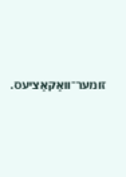זומער־וואַקאַציעס.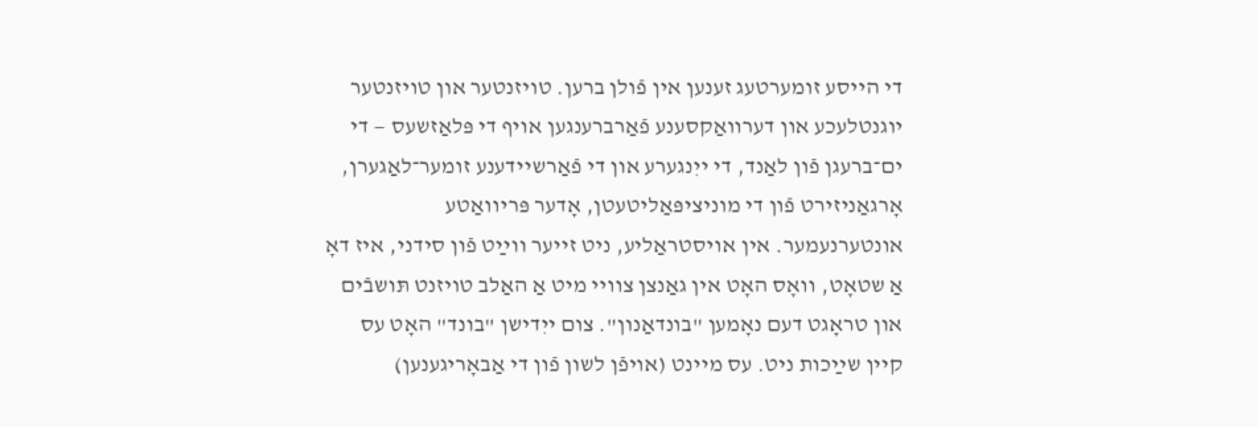די הייסע זומערטעג זענען אין פֿולן ברען. טויזנטער און טויזנטער יוגנטלעכע און דערוואַקסענע פֿאַרברענגען אויף די פּלאַזשעס — די ים־ברעגן פֿון לאַנד, די ייִנגערע און די פֿאַרשיידענע זומער־לאַגערן, אָרגאַניזירט פֿון די מוניציפּאַליטעטן, אָדער פּריוואַטע אונטערנעמער. אין אויסטראַליע, ניט זייער ווײַט פֿון סידני, איז דאָ אַ שטאָט, וואָס האָט אין גאַנצן צוויי מיט אַ האַלב טויזנט תּושבֿים און טראָגט דעם נאָמען "בונדאַנון". צום ייִדישן "בונד" האָט עס קיין שײַכות ניט. עס מיינט (אויפֿן לשון פֿון די אַבאָריגענען)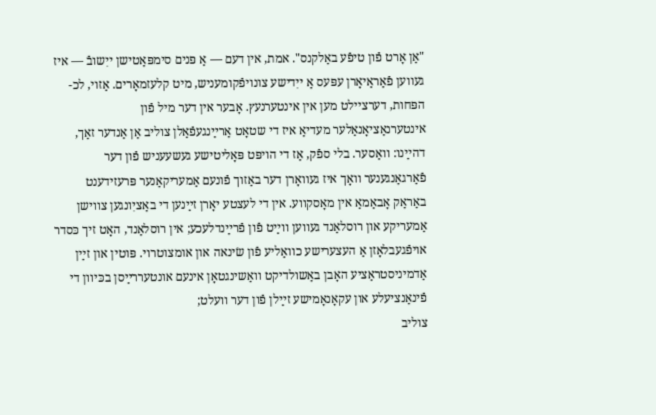"אַן אָרט פֿון טיפֿע באַלקנס". אמת, אין דעם — אַ פּנים סימפּאַטישן ייִשובֿ — איז געווען פֿאַראַיאָרן עפּעס אַ ייִדישע צונויפֿקומעניש, מיט קלעזמאָרים. אַזוי, לכ-הפּחות, דערציילט מען אין אינטערנעץ. אָבער אין דער מיל פֿון אינטערנאַציאָנאַלער מעדיאַ איז די שטאָט אַרײַנגעפֿאַלן צוליב אַן אַנדער זאַך, דהײַנו: וואַסער. בלי ספֿק, אַז די הויפּט פּאָליטישע געשעעניש פֿון דער פֿאַרגאַנגענער וואָך איז געוואָרן דער באַזוך פֿונעם אַמעריקאַנער פּרעזידענט באַראַק אָבאַמאַ אין מאָסקווע. אין די לעצטע יאָרן זײַנען די באַציִונגען צווישן אַמעריקע און רוסלאַנד געווען ווײַט פֿון פֿרײַנדלעכע; אין רוסלאַנד, האָט זיך כּסדר אויפֿגעבלאָזן אַ העצערישע כוואַליע פֿון שׂינאה און אומצוטרוי. פּוטין און זײַן אַדמיניסטראַציע האָבן באַשולדיקט וואַשינגטאָן אינעם אונטעררײַסן בכּיוון די פֿינאַנציעלע און עקאָנאָמישע זײַלן פֿון דער וועלט;
צוליב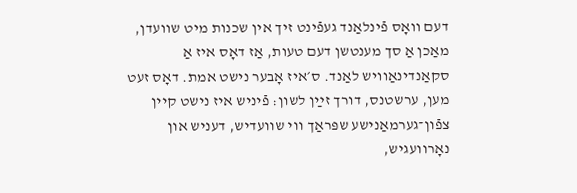דעם וואָס פֿינלאַנד געפֿינט זיך אין שכנות מיט שוועדן, מאַכן אַ סך מענטשן דעם טעות, אַז דאָס איז אַ סקאַנדינאַוויש לאַנד. ס׳איז אָבער נישט אמת. דאָס זעט מען, ערשטנס, דורך זײַן לשון: פֿיניש איז נישט קיין צפֿון־גערמאַנישע שפּראַך ווי שוועדיש, דעניש און נאָרוועגיש,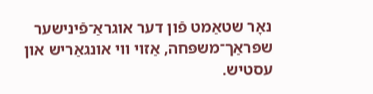נאָר שטאַמט פֿון דער אוגראַ־פֿינישער שפּראַך־משפּחה, אַזוי ווי אונגאַריש און עסטיש.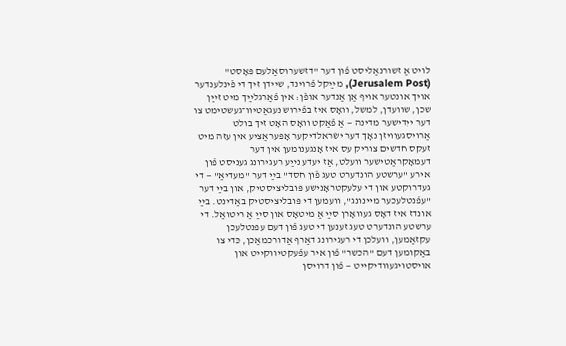לויט אַ זשורנאַליסט פֿון דער "דזשערוסאַלעם פּאָסט" (Jerusalem Post), מײַקל פֿרוינד, שיידן זיך די פֿינלענדער אויך אונטער אויף אַן אַנדער אופֿן: אין פֿאַרגלײַך מיט זײַן שכן, שוועדן, למשל, וואָס איז בפֿירוש נעגאַטיוו־געשטימט צו דער ייִדישער מדינה — אַ פֿאַקט וואָס האָט זיך בולט אַרויסגעוויזן נאָך דער ישׂראלדיקער אָפּעראַציע אין עזה מיט זעקס חדשים צוריק עס איז אָנגענומען אין דער דעמאָקראַטישער וועלט, אַז יעדע נײַע רעגירונג געניסט פֿון אירע "ערשטע הונדערט טעג פֿון חסד" בײַ דער "מעדיאַ" — די געדרוקטע און די עלעקטראָנישע פּובליציסטיק, און בײַ דער "עפֿנטלעכער מיינונג", וועמען די פּובליציסטיק באַדינט. בײַ אונדז איז דאָס געוואָרן סײַ אַ מיטאָס און סײַ אַ ריטואַל. די ערשטע הונדערט טעג זענען די טעג פֿון דעם עפנטלעכן עקזאַמען, וועלכן די רעגירונג דאַרף אַדורכמאַכן, כּדי צו באַקומען דעם "הכשר" פֿון איר עפֿעקטיווקייט און אויסטויגעוודיקייט — פֿון דרויסן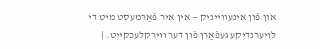און פֿון אינעווייניק — אין איר פֿאַרמעסט מיט די לויערנדיקע געפֿאַרן פֿון דער ווירקלעכקייט. |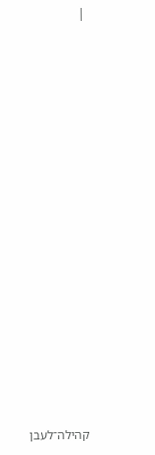|


















קהילה־לעבן